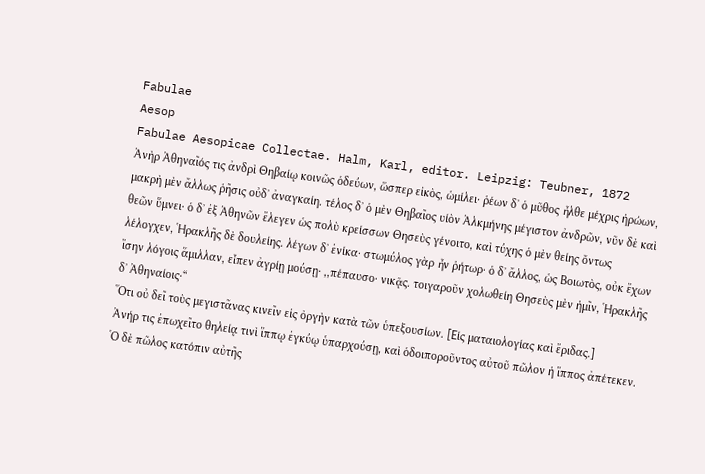Fabulae
Aesop
Fabulae Aesopicae Collectae. Halm, Karl, editor. Leipzig: Teubner, 1872
Ἀνὴρ Ἀθηναῖός τις ἀνδρὶ Θηβαίῳ κοινῶς ὁδεύων, ὥσπερ εἰκὸς, ὡμίλει· ῥέων δʼ ὁ μῦθος ἦλθε μέχρις ἡρώων, μακρὴ μὲν ἄλλως ῥῆσις οὐδʼ ἀναγκαίη. τέλος δʼ ὁ μὲν Θηβαῖος υίὸν Ἀλκμήνης μέγιστον ἀνδρῶν, νῦν δὲ καὶ θεῶν ὕμνει· ὁ δʼ ἐξ Ἀθηνῶν ἔλεγεν ὡς πολὺ κρείσσων Θησεὺς γένοιτο, καὶ τύχης ὁ μὲν θείης ὄντως λέλογχεν, Ἡρακλῆς δὲ δουλείης. λέγων δʼ ἐνίκα· στωμύλος γὰρ ἦν ῥήτωρ· ὁ δʼ ἄλλος, ὡς Βοιωτὸς, οὐκ ἔχων ἴσην λόγοις ἅμιλλαν, εἶπεν ἀγρίῃ μούσῃ· ,,πέπαυσο· νικᾷς. τοιγαροῦν χολωθείη Θησεὺς μὲν ἡμῖν, Ἡρακλῆς δʼ Ἀθηναίοις·“
Ὅτι οὐ δεῖ τοὺς μεγιστᾶνας κινεῖν εἰς ὀργὴν κατὰ τῶν ὑπεξουσίων. [Είς ματαιολογίας καὶ ἔριδας.]
Ἀνήρ τις ἐπωχεῖτο θηλείᾳ τινὶ ἵππῳ ἐγκύῳ ὑπαρχούσῃ, καὶ ὁδοιποροῦντος αὐτοῦ πῶλον ἡ ἵππος ἀπέτεκεν. Ὁ δὲ πῶλος κατόπιν αὐτῆς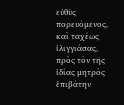εὐθὺς πορευόμενος, καὶ ταχέως ἰλιγγιάσας, πρὸς τὸν τῆς ἰδίας μητρὸς ἐπιβάτην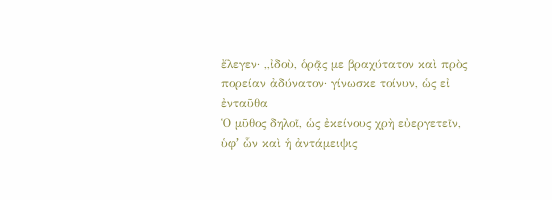ἔλεγεν· ,,ἰδοὺ, ὁρᾷς με βραχύτατον καὶ πρὸς πορείαν ἀδύνατον· γίνωσκε τοίνυν, ὡς εἰ ἐνταῦθα
Ὁ μῦθος δηλοῖ, ὡς ἐκείνους χρὴ εὐεργετεῖν, ὑφʼ ὧν καὶ ἡ ἀντάμειψις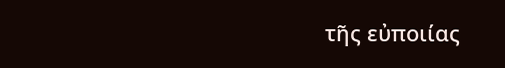τῆς εὐποιίας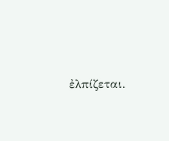ἐλπίζεται.